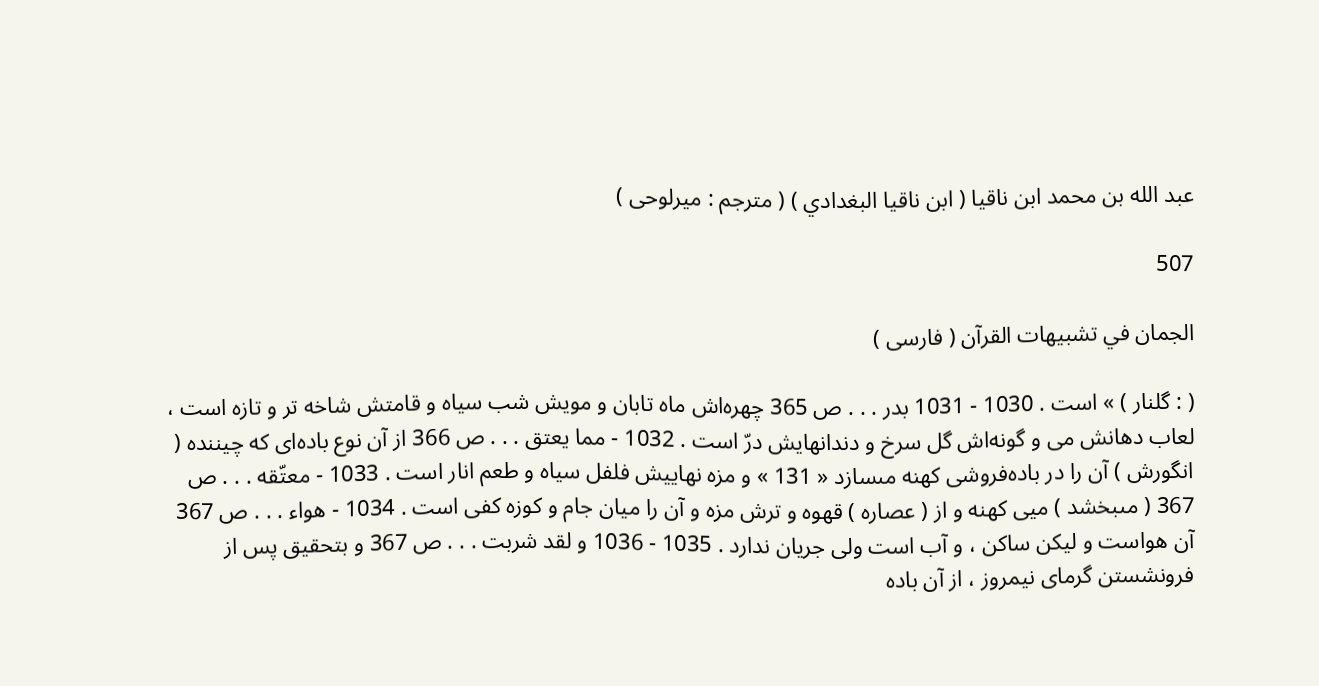عبد الله بن محمد ابن ناقيا ( ابن ناقيا البغدادي ) ( مترجم : ميرلوحى )

507

الجمان في تشبيهات القرآن ( فارسى )

( : گلنار ) » است . 1030 - 1031 بدر . . . ص 365 چهره‌اش ماه تابان و مويش شب سياه و قامتش شاخه تر و تازه است ، لعاب دهانش مى و گونه‌اش گل سرخ و دندانهايش درّ است . 1032 - مما يعتق . . . ص 366 از آن نوع باده‌اى كه چيننده ( انگورش ) آن را در باده‌فروشى كهنه مىسازد « 131 » و مزه نهاييش فلفل سياه و طعم انار است . 1033 - معتّقه . . . ص 367 ( مىبخشد ) ميى كهنه و از ( عصاره ) قهوه و ترش مزه و آن را ميان جام و كوزه كفى است . 1034 - هواء . . . ص 367 آن هواست و ليكن ساكن ، و آب است ولى جريان ندارد . 1035 - 1036 و لقد شربت . . . ص 367 و بتحقيق پس از فرونشستن گرماى نيمروز ، از آن باده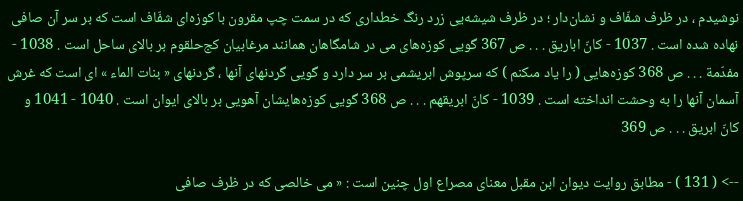نوشيدم ، در ظرف شفّاف و نشان‌دار ؛ در ظرف شيشه‌يى زرد رنگ خطدارى كه در سمت چپ مقرون با كوزه‌اى شفّاف است كه بر سر آن صافى نهاده شده است . 1037 - كانّ اباريق . . . ص 367 گويى كوزه‌هاى مى در شامگاهان همانند مرغابيان كج‌حلقوم بر بالاى ساحل است . 1038 - مفدّمة . . . ص 368 كوزه‌هايى ( را ياد مىكنم ) كه سرپوش ابريشمى بر سر دارد و گويى گردنهاى آنها ، گردنهاى « بنات الماء » اى است كه غرش آسمان آنها را به وحشت انداخته است . 1039 - كانّ ابريقهم . . . ص 368 گويى كوزه‌هايشان آهويى بر بالاى ايوان است . 1040 - 1041 و كانّ ابريق . . . ص 369

--> ( 131 ) - مطابق روايت ديوان ابن مقبل معناى مصراع اول چنين است : « مى خالصى كه در ظرف صافى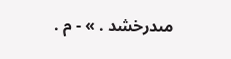مىدرخشد . » - م .